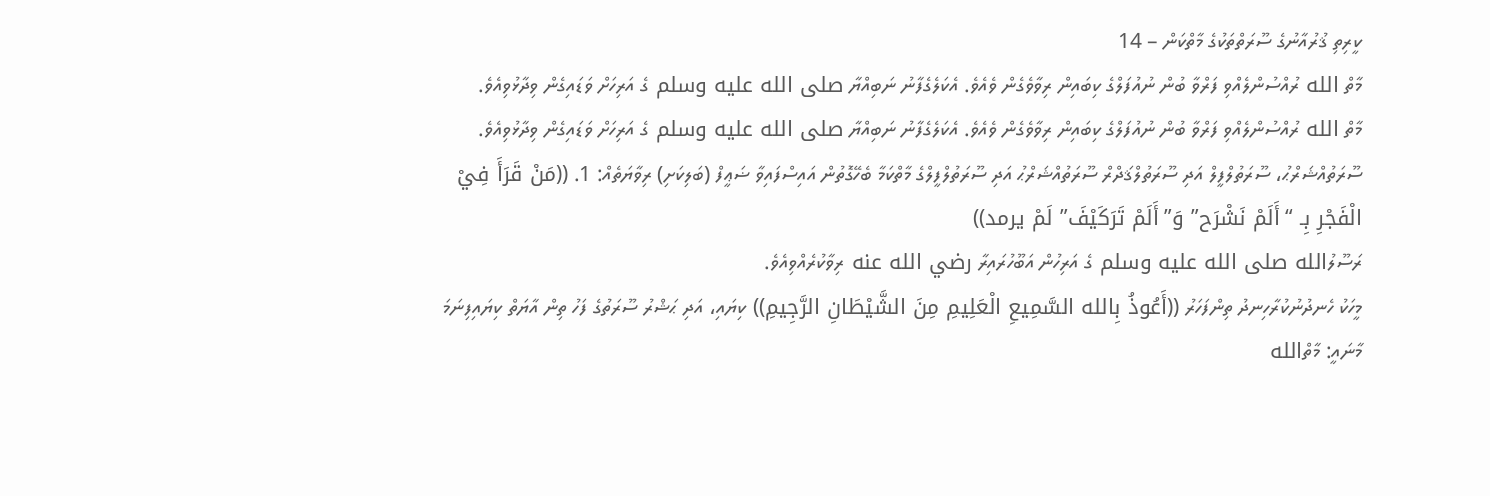ކީރިތި ޤުރުއާނުގެ ސޫރަތްތަކުގެ މާތްކަން – 14
މާތް الله ރުއްސުންލެއްވި ފަރްވާ ބުން ނުއުފަލްގެ ކިބައިން ރިވާވެގެން ވެއެވެ. އެކަލެގެފާނު ނަބިއްޔާ صلى الله عليه وسلم ގެ އަރިހަށް ވަޑައިގެން ވިދާޅުވިއެވެ.
މާތް الله ރުއްސުންލެއްވި ފަރްވާ ބުން ނުއުފަލްގެ ކިބައިން ރިވާވެގެން ވެއެވެ. އެކަލެގެފާނު ނަބިއްޔާ صلى الله عليه وسلم ގެ އަރިހަށް ވަޑައިގެން ވިދާޅުވިއެވެ.
ސޫރަތުއްޝަރްޙު، ސޫރަތުލްފީލް އަދި ސޫރަތުލްޤަދްރް ސޫރަތުއްޝަރްޙު އަދި ސޫރަތުލްފީލްގެ މާތްކަމާ ބެހޭގޮތުން އައިސްފައިވާ ޟަޢީފް (ބަލިކަށި) ރިވާޔަތެއް: 1. ((مَنْ قَرَأَ فِيْ الْفَجْرِ بِـ “أَلَمْ نَشْرَح” وَ”أَلَمْ تَرَكَيْفَ” لَمْ يرمد))
ރަސޫލުالله صلى الله عليه وسلم ގެ އަރިހުން އަބޫހުރައިރާ رضي الله عنه ރިވާކުރެއްވިއެވެ.
މީހަކު ހެނދުނުކުރާހިނދު ތިންފަހަރު ((أَعُوذُ بِالله السَّمِيعِ الْعَلِيمِ مِنَ الشَّيْطَانِ الرَّجِيمِ)) ކިޔައި، އަދި ޙަޝްރު ސޫރަތުގެ ފަހު ތިން އާޔަތް ކިޔައިފިނަމަ
މާނައީ: މާތްالله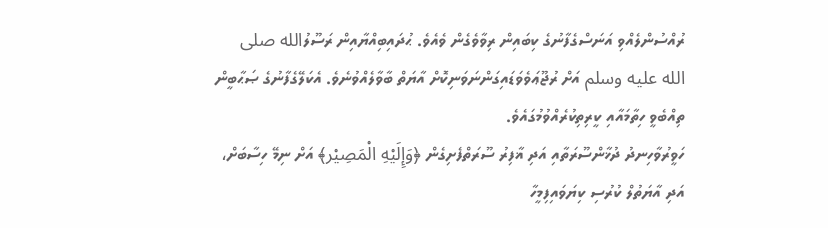ރުއްސުންލެއްވި އަނަސްގެފާނުގެ ކިބައިން ރިވާވެގެން ވެއެވެ. ޙުދައިބިއްޔާއިން ރަސޫލުالله صلى الله عليه وسلم އަށް ރުޖޫޢަވެވަޑައިގަންނަވަނިކޮށް އާޔަތް ބާވާލެއްވުނެވެ. އެކަލޭގެފާނުގެ ޞަޙާބީން ތިއްބެވީ ހިތާމައާއި ކީރިތިކުރެއްވުމުގައެވެ.
ހަވީރުވާހިނދު ދުޚާންސޫރަތާއި އަދި ޣާފިރު ސޫރަތްފެށިގެން ﴿وَإِلَيْهِ الْمَصِيْر﴾ އަށް ނިމޭ ހިސާބަށް، އަދި އާޔަތުލް ކުރުސި ކިޔަވައިފިމީހާ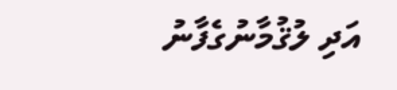އަދި ލުޤުމާނުގެފާނު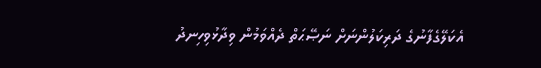އެކަލޭގެފާނުގެ ދަރިކަލުންނަށް ނަޞޭޙަތް ދެއްވަމުން ވިދާޅުވިހިނދު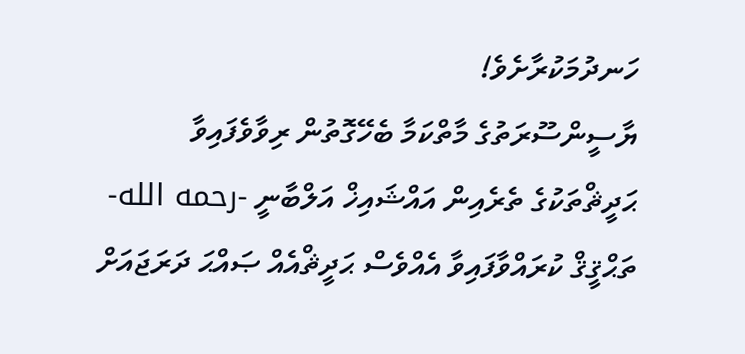ހަނދުމަކުރާށެވެ!
ޔާސީންސޫރަތުގެ މާތްކަމާ ބެހޭގޮތުން ރިވާވެފައިވާ ޙަދީޘްތަކުގެ ތެރެއިން އައްޝައިޚް އަލްބާނީ -رحمه الله- ތަޙްޤީޤް ކުރައްވާފައިވާ އެއްވެސް ޙަދީޘްއެއް ޞައްޙަ ދަރަޖައަށް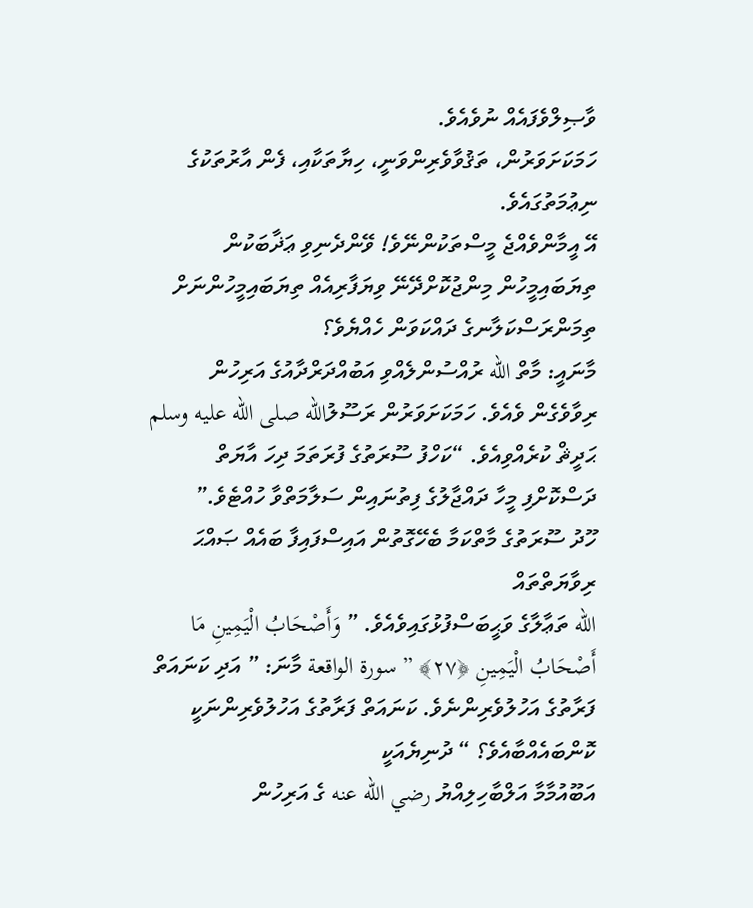ވާޞިލްވެފައެއް ނުވެއެވެ.
ހަމަކަށަވަރުން، ތަޤުވާވެރިންވަނީ، ހިޔާތަކާއި، ފެން އާރުތަކުގެ ނިޢުމަތުގައެވެ.
އޭ އީމާންވެއްޖެ މީސްތަކުންނޭވެ! ވޭންދެނިވި ޢަޛާބަކުން ތިޔަބައިމީހުން މިންޖުކޮށްދޭނޭ ވިޔަފާރިއެއް ތިޔަބައިމީހުންނަށް ތިމަންރަސްކަލާނގެ ދައްކަވަން ހެއްޔެވެ؟
މާނައީ: މާތް الله ރުއްސުންލެއްވި އަބުއްދަރްދާއުގެ އަރިހުން ރިވާވެގެން ވެއެވެ. ހަމަކަށަވަރުން ރަސޫލުالله صلى الله عليه وسلم ޙަދީޘް ކުރެއްވިއެވެ. “ކަހްފު ސޫރަތުގެ ފުރަތަމަ ދިހަ އާޔަތް ދަސްކޮށްފި މީހާ ދައްޖާލުގެ ފިތުނައިން ސަލާމަތްވާ ހުއްޓެވެ.”
ހޫދު ސޫރަތުގެ މާތްކަމާ ބެހޭގޮތުން އައިސްފައިފާ ބައެއް ޞައްޙަ ރިވާޔަތްތައް
الله ތަޢާލާގެ ވަޙީބަސްފުޅުގައިވެއެވެ. ” وَأَصْحَابُ الْيَمِينِ مَا أَصْحَابُ الْيَمِينِ ﴿٢٧﴾ ” سورة الواقعة މާނަ: ” އަދި ކަނައަތް ފަރާތުގެ އަހުލުވެރިންނެވެ. ކަނައަތް ފަރާތުގެ އަހުލުވެރިންނަކީ ކޮންބައެއްބާއެވެ؟ “ ދުނިޔެއަކީ
އަބޫއުމާމާ އަލްބާހިލިއްޔު رضي الله عنه ގެ އަރިހުން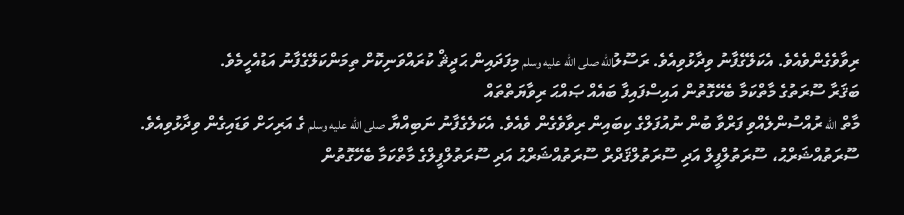ރިވާވެގެންވެއެވެ. އެކަލޭގެފާނު ވިދާޅުވިއެވެ. ރަސޫލުالله صلى الله عليه وسلم މިފަދައިން ޙަދީޘް ކުރައްވަނިކޮށް ތިމަންކަލޭގެފާނު އަޑުއެހީމެވެ.
ބަޤަރާ ސޫރަތުގެ މާތްކަމާ ބެހޭގޮތުން އައިސްފައިފާ ބައެއް ޞައްޙަ ރިވާޔަތްތައް
މާތް الله ރުއްސުންލެއްވި ފަރްވާ ބުން ނުއުފަލްގެ ކިބައިން ރިވާވެގެން ވެއެވެ. އެކަލެގެފާނު ނަބިއްޔާ صلى الله عليه وسلم ގެ އަރިހަށް ވަޑައިގެން ވިދާޅުވިއެވެ.
ސޫރަތުއްޝަރްޙު، ސޫރަތުލްފީލް އަދި ސޫރަތުލްޤަދްރް ސޫރަތުއްޝަރްޙު އަދި ސޫރަތުލްފީލްގެ މާތްކަމާ ބެހޭގޮތުން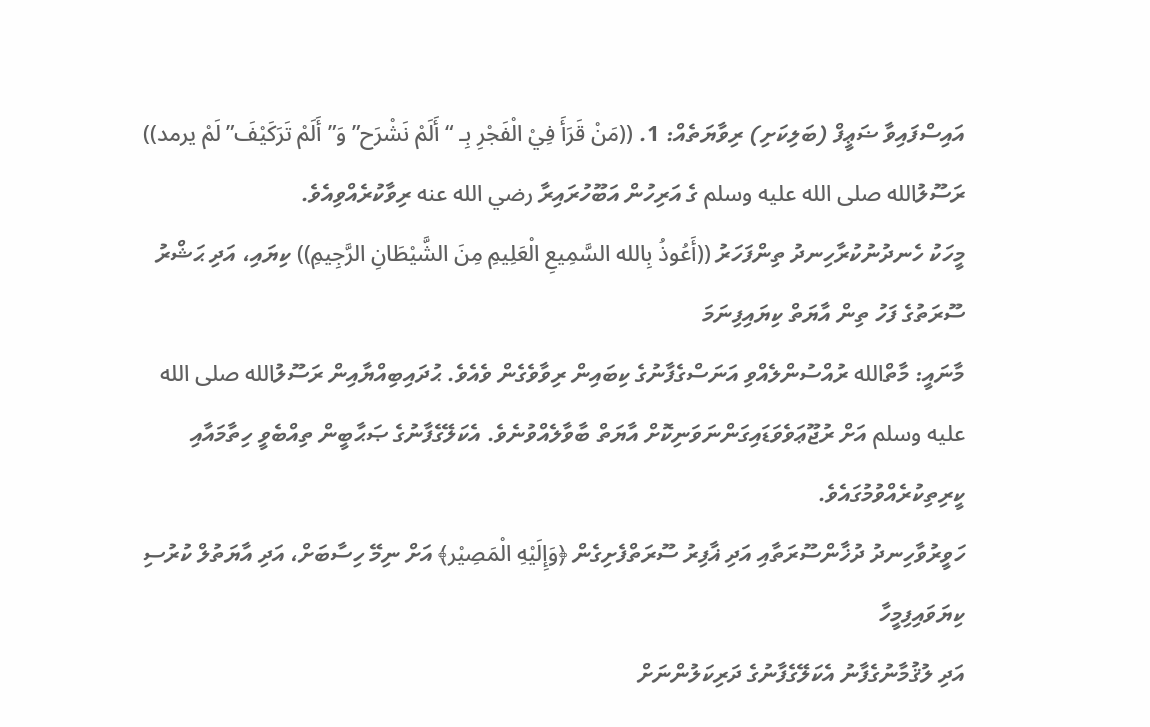އައިސްފައިވާ ޟަޢީފް (ބަލިކަށި) ރިވާޔަތެއް: 1. ((مَنْ قَرَأَ فِيْ الْفَجْرِ بِـ “أَلَمْ نَشْرَح” وَ”أَلَمْ تَرَكَيْفَ” لَمْ يرمد))
ރަސޫލުالله صلى الله عليه وسلم ގެ އަރިހުން އަބޫހުރައިރާ رضي الله عنه ރިވާކުރެއްވިއެވެ.
މީހަކު ހެނދުނުކުރާހިނދު ތިންފަހަރު ((أَعُوذُ بِالله السَّمِيعِ الْعَلِيمِ مِنَ الشَّيْطَانِ الرَّجِيمِ)) ކިޔައި، އަދި ޙަޝްރު ސޫރަތުގެ ފަހު ތިން އާޔަތް ކިޔައިފިނަމަ
މާނައީ: މާތްالله ރުއްސުންލެއްވި އަނަސްގެފާނުގެ ކިބައިން ރިވާވެގެން ވެއެވެ. ޙުދައިބިއްޔާއިން ރަސޫލުالله صلى الله عليه وسلم އަށް ރުޖޫޢަވެވަޑައިގަންނަވަނިކޮށް އާޔަތް ބާވާލެއްވުނެވެ. އެކަލޭގެފާނުގެ ޞަޙާބީން ތިއްބެވީ ހިތާމައާއި ކީރިތިކުރެއްވުމުގައެވެ.
ހަވީރުވާހިނދު ދުޚާންސޫރަތާއި އަދި ޣާފިރު ސޫރަތްފެށިގެން ﴿وَإِلَيْهِ الْمَصِيْر﴾ އަށް ނިމޭ ހިސާބަށް، އަދި އާޔަތުލް ކުރުސި ކިޔަވައިފިމީހާ
އަދި ލުޤުމާނުގެފާނު އެކަލޭގެފާނުގެ ދަރިކަލުންނަށް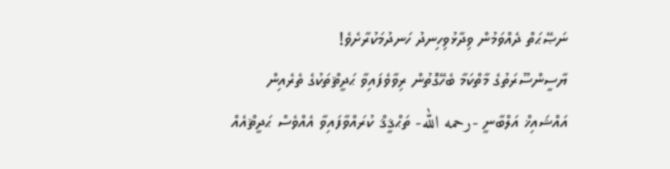ނަޞޭޙަތް ދެއްވަމުން ވިދާޅުވިހިނދު ހަނދުމަކުރާށެވެ!
ޔާސީންސޫރަތުގެ މާތްކަމާ ބެހޭގޮތުން ރިވާވެފައިވާ ޙަދީޘްތަކުގެ ތެރެއިން އައްޝައިޚް އަލްބާނީ -رحمه الله- ތަޙްޤީޤް ކުރައްވާފައިވާ އެއްވެސް ޙަދީޘްއެއް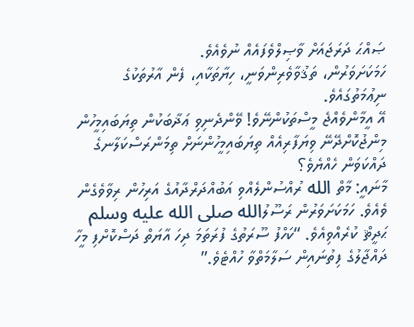ޞައްޙަ ދަރަޖައަށް ވާޞިލްވެފައެއް ނުވެއެވެ.
ހަމަކަށަވަރުން، ތަޤުވާވެރިންވަނީ، ހިޔާތަކާއި، ފެން އާރުތަކުގެ ނިޢުމަތުގައެވެ.
އޭ އީމާންވެއްޖެ މީސްތަކުންނޭވެ! ވޭންދެނިވި ޢަޛާބަކުން ތިޔަބައިމީހުން މިންޖުކޮށްދޭނޭ ވިޔަފާރިއެއް ތިޔަބައިމީހުންނަށް ތިމަންރަސްކަލާނގެ ދައްކަވަން ހެއްޔެވެ؟
މާނައީ: މާތް الله ރުއްސުންލެއްވި އަބުއްދަރްދާއުގެ އަރިހުން ރިވާވެގެން ވެއެވެ. ހަމަކަށަވަރުން ރަސޫލުالله صلى الله عليه وسلم ޙަދީޘް ކުރެއްވިއެވެ. “ކަހްފު ސޫރަތުގެ ފުރަތަމަ ދިހަ އާޔަތް ދަސްކޮށްފި މީހާ ދައްޖާލުގެ ފިތުނައިން ސަލާމަތްވާ ހުއްޓެވެ.”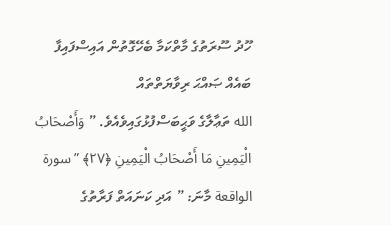ހޫދު ސޫރަތުގެ މާތްކަމާ ބެހޭގޮތުން އައިސްފައިފާ ބައެއް ޞައްޙަ ރިވާޔަތްތައް
الله ތަޢާލާގެ ވަޙީބަސްފުޅުގައިވެއެވެ. ” وَأَصْحَابُ الْيَمِينِ مَا أَصْحَابُ الْيَمِينِ ﴿٢٧﴾ ” سورة الواقعة މާނަ: ” އަދި ކަނައަތް ފަރާތުގެ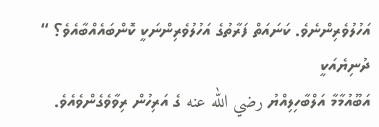އަހުލުވެރިންނެވެ. ކަނައަތް ފަރާތުގެ އަހުލުވެރިންނަކީ ކޮންބައެއްބާއެވެ؟ “ ދުނިޔެއަކީ
އަބޫއުމާމާ އަލްބާހިލިއްޔު رضي الله عنه ގެ އަރިހުން ރިވާވެގެންވެއެވެ.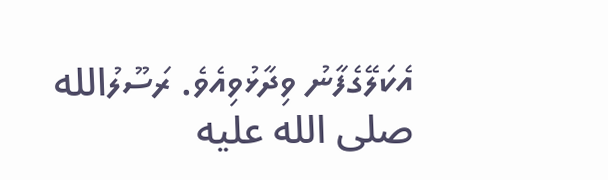އެކަލޭގެފާނު ވިދާޅުވިއެވެ. ރަސޫލުالله صلى الله عليه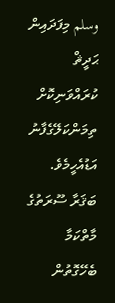وسلم މިފަދައިން ޙަދީޘް ކުރައްވަނިކޮށް ތިމަންކަލޭގެފާނު އަޑުއެހީމެވެ.
ބަޤަރާ ސޫރަތުގެ މާތްކަމާ ބެހޭގޮތުން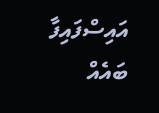އައިސްފައިފާ ބައެއް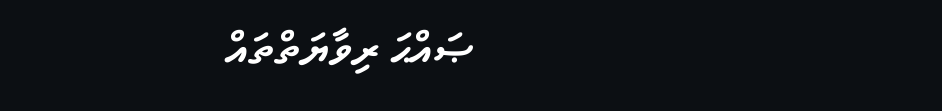ޞައްޙަ ރިވާޔަތްތައް